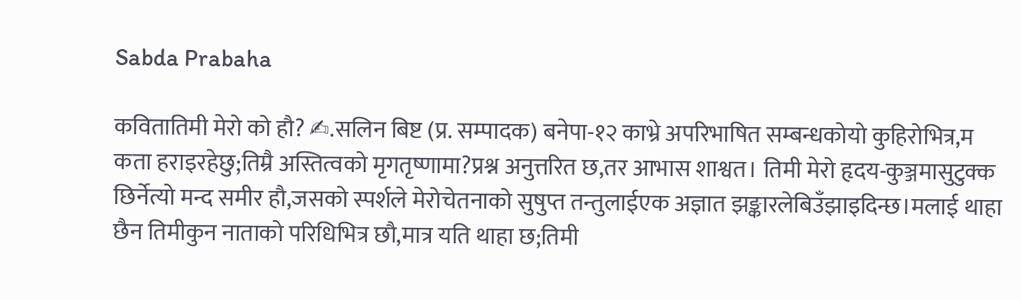Sabda Prabaha

कवितातिमी मेरो को हौ? ✍.सलिन बिष्ट (प्र. सम्पादक) बनेपा-१२ काभ्रे अपरिभाषित सम्बन्धकोयो कुहिरोभित्र,म कता हराइरहेछु;तिम्रै अस्तित्वको मृगतृष्णामा?प्रश्न अनुत्तरित छ,तर आभास शाश्वत। तिमी मेरो हृदय-कुञ्जमासुटुक्क छिर्नेत्यो मन्द समीर हौ,जसको स्पर्शले मेरोचेतनाको सुषुप्त तन्तुलाईएक अज्ञात झङ्कारलेबिउँझाइदिन्छ।मलाई थाहा छैन तिमीकुन नाताको परिधिभित्र छौ,मात्र यति थाहा छ;तिमी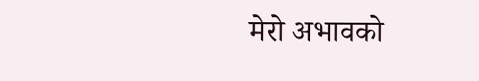मेरो अभावको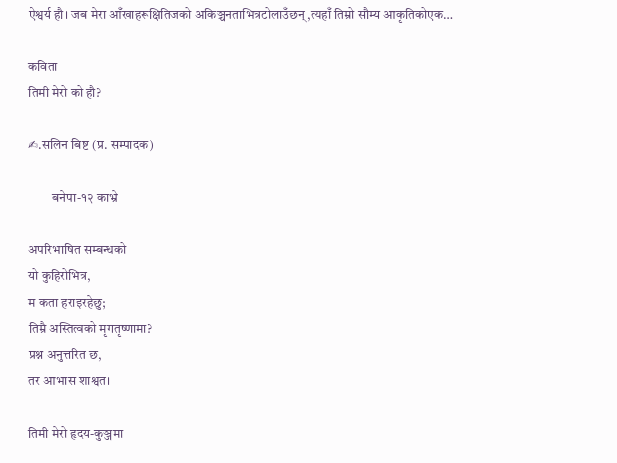ऐश्वर्य हौ। जब मेरा आँखाहरूक्षितिजको अकिञ्चनताभित्रटोलाउँछन्,त्यहाँ तिम्रो सौम्य आकृतिकोएक…

कविता
तिमी मेरो को हौ?

✍.सलिन बिष्ट (प्र. सम्पादक)

         बनेपा-१२ काभ्रे

अपरिभाषित सम्बन्धको
यो कुहिरोभित्र,
म कता हराइरहेछु;
तिम्रै अस्तित्वको मृगतृष्णामा?
प्रश्न अनुत्तरित छ,
तर आभास शाश्वत।

तिमी मेरो हृदय-कुञ्जमा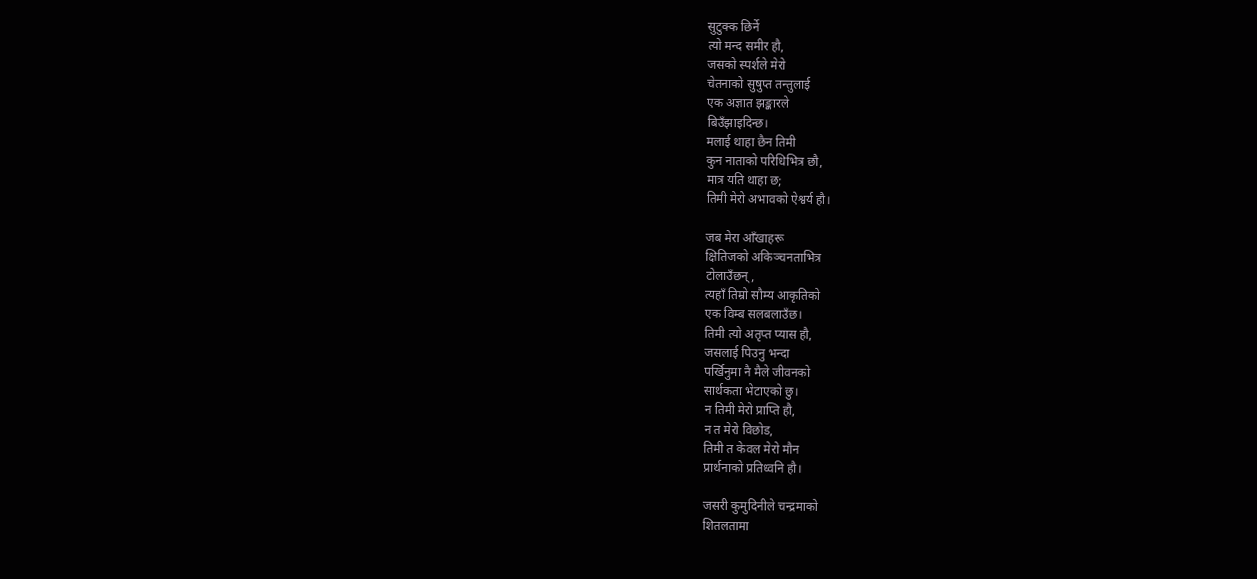सुटुक्क छिर्ने
त्यो मन्द समीर हौ,
जसको स्पर्शले मेरो
चेतनाको सुषुप्त तन्तुलाई
एक अज्ञात झङ्कारले
बिउँझाइदिन्छ।
मलाई थाहा छैन तिमी
कुन नाताको परिधिभित्र छौ,
मात्र यति थाहा छ;
तिमी मेरो अभावको ऐश्वर्य हौ।

जब मेरा आँखाहरू
क्षितिजको अकिञ्चनताभित्र
टोलाउँछन्,
त्यहाँ तिम्रो सौम्य आकृतिको
एक विम्ब सलबलाउँछ।
तिमी त्यो अतृप्त प्यास हौ,
जसलाई पिउनु भन्दा
पर्खिनुमा नै मैले जीवनको
सार्थकता भेटाएको छु।
न तिमी मेरो प्राप्ति हौ,
न त मेरो विछोड,
तिमी त केवल मेरो मौन
प्रार्थनाको प्रतिध्वनि हौ।

जसरी कुमुदिनीले चन्द्रमाको
शितलतामा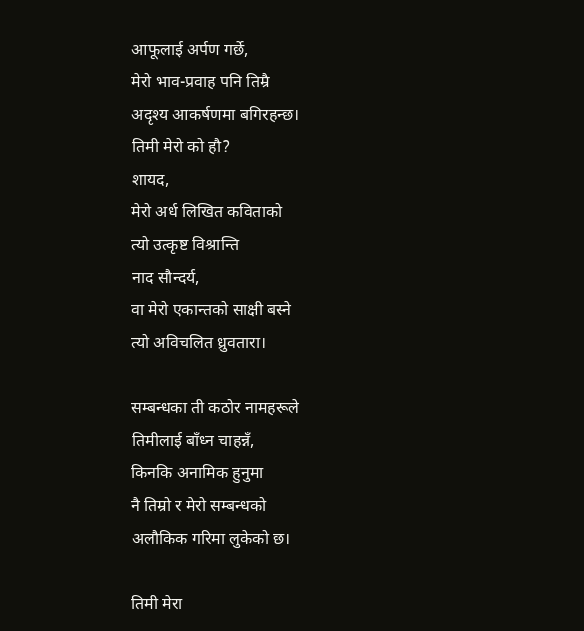आफूलाई अर्पण गर्छे,
मेरो भाव-प्रवाह पनि तिम्रै
अदृश्य आकर्षणमा बगिरहन्छ।
तिमी मेरो को हौ?
शायद,
मेरो अर्ध लिखित कविताको
त्यो उत्कृष्ट विश्रान्ति
नाद सौन्दर्य,
वा मेरो एकान्तको साक्षी बस्ने
त्यो अविचलित ध्रुवतारा।

सम्बन्धका ती कठोर नामहरूले
तिमीलाई बाँध्न चाहन्नँ,
किनकि अनामिक हुनुमा
नै तिम्रो र मेरो सम्बन्धको
अलौकिक गरिमा लुकेको छ।

तिमी मेरा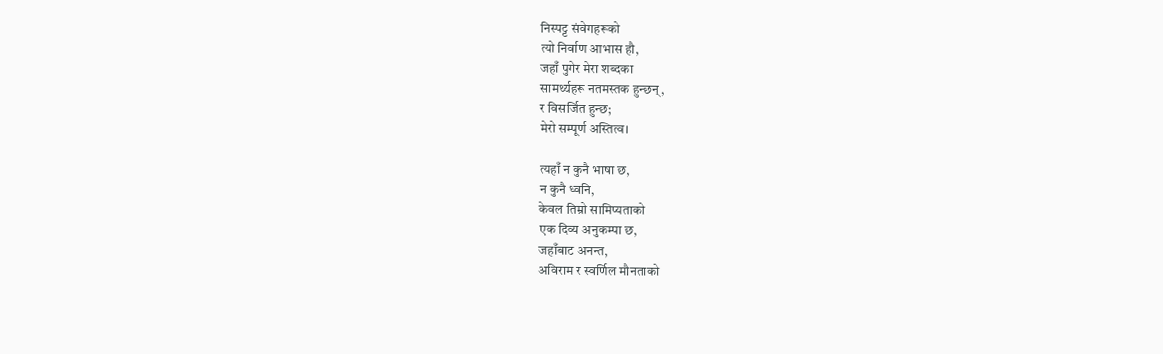निस्पट्ट संवेगहरूको
त्यो निर्वाण आभास हौ,
जहाँ पुगेर मेरा शब्दका
सामर्थ्यहरू नतमस्तक हुन्छन्,
र विसर्जित हुन्छ;
मेरो सम्पूर्ण अस्तित्व।

त्यहाँ न कुनै भाषा छ,
न कुनै ध्वनि,
केवल तिम्रो सामिप्यताको
एक दिव्य अनुकम्पा छ,
जहाँबाट अनन्त,
अविराम र स्वर्णिल मौनताको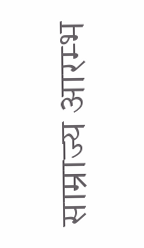साम्राज्य आरम्भ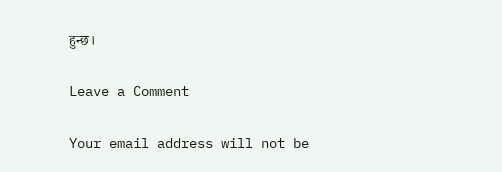हुन्छ।

Leave a Comment

Your email address will not be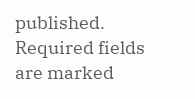published. Required fields are marked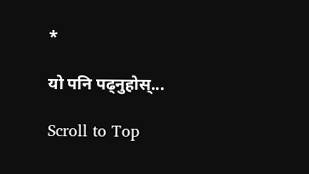*

यो पनि पढ्नुहोस्...

Scroll to Top